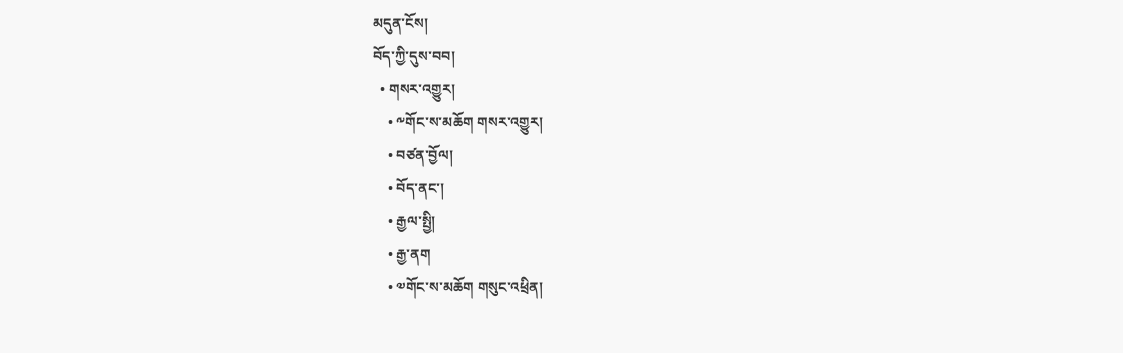མདུན་ངོས།
བོད་ཀྱི་དུས་བབ།
  • གསར་འགྱུར།
    • ༸གོང་ས་མཆོག གསར་འགྱུར།
    • བཙན་བྱོལ།
    • བོད་ནང་།
    • རྒྱལ་སྤྱི།
    • རྒྱ་ནག
    • ༧གོང་ས་མཆོག གསུང་འཕྲིན།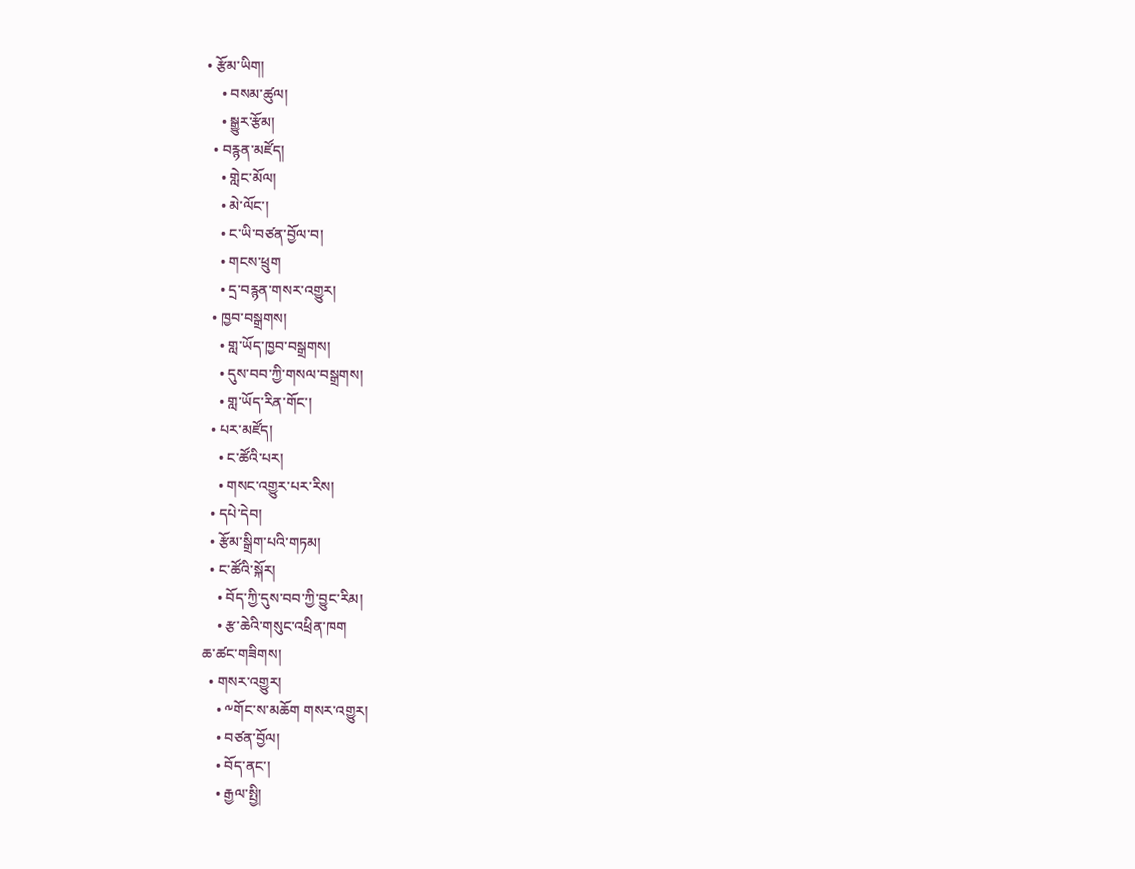• རྩོམ་ཡིག།
    • བསམ་ཚུལ།
    • སྒྱུར་རྩོམ།
  • བརྙན་མཛོད།
    • གླེང་མོལ།
    • མེ་ལོང་།
    • ང་ཡི་བཙན་བྱོལ་བ།
    • གངས་ཕྲུག
    • དྲ་བརྙན་གསར་འགྱུར།
  • ཁྱབ་བསྒྲགས།
    • གླ་ཡོད་ཁྱབ་བསྒྲགས།
    • དུས་བབ་ཀྱི་གསལ་བསྒྲགས།
    • གླ་ཡོད་རིན་གོང་།
  • པར་མཛོད།
    • ང་ཚོའི་པར།
    • གསང་འགྱུར་པར་རིས།
  • དཔེ་དེབ།
  • རྩོམ་སྒྲིག་པའི་གཏམ།
  • ང་ཚོའི་སྐོར།
    • བོད་ཀྱི་དུས་བབ་ཀྱི་བྱུང་རིམ།
    • རྩ་ཆེའི་གསུང་འཕྲིན་ཁག
ཆ་ཚང་གཟིགས།
  • གསར་འགྱུར།
    • ༸གོང་ས་མཆོག གསར་འགྱུར།
    • བཙན་བྱོལ།
    • བོད་ནང་།
    • རྒྱལ་སྤྱི།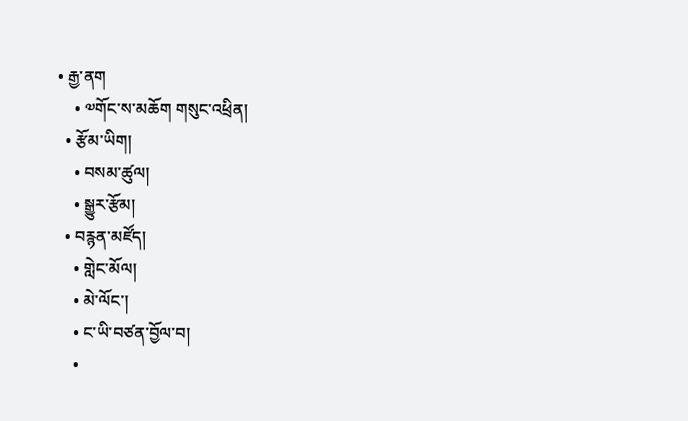• རྒྱ་ནག
    • ༧གོང་ས་མཆོག གསུང་འཕྲིན།
  • རྩོམ་ཡིག།
    • བསམ་ཚུལ།
    • སྒྱུར་རྩོམ།
  • བརྙན་མཛོད།
    • གླེང་མོལ།
    • མེ་ལོང་།
    • ང་ཡི་བཙན་བྱོལ་བ།
    •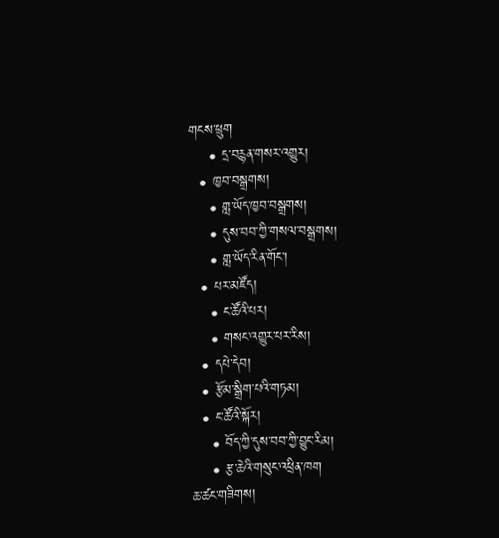གངས་ཕྲུག
    • དྲ་བརྙན་གསར་འགྱུར།
  • ཁྱབ་བསྒྲགས།
    • གླ་ཡོད་ཁྱབ་བསྒྲགས།
    • དུས་བབ་ཀྱི་གསལ་བསྒྲགས།
    • གླ་ཡོད་རིན་གོང་།
  • པར་མཛོད།
    • ང་ཚོའི་པར།
    • གསང་འགྱུར་པར་རིས།
  • དཔེ་དེབ།
  • རྩོམ་སྒྲིག་པའི་གཏམ།
  • ང་ཚོའི་སྐོར།
    • བོད་ཀྱི་དུས་བབ་ཀྱི་བྱུང་རིམ།
    • རྩ་ཆེའི་གསུང་འཕྲིན་ཁག
ཆ་ཚང་གཟིགས།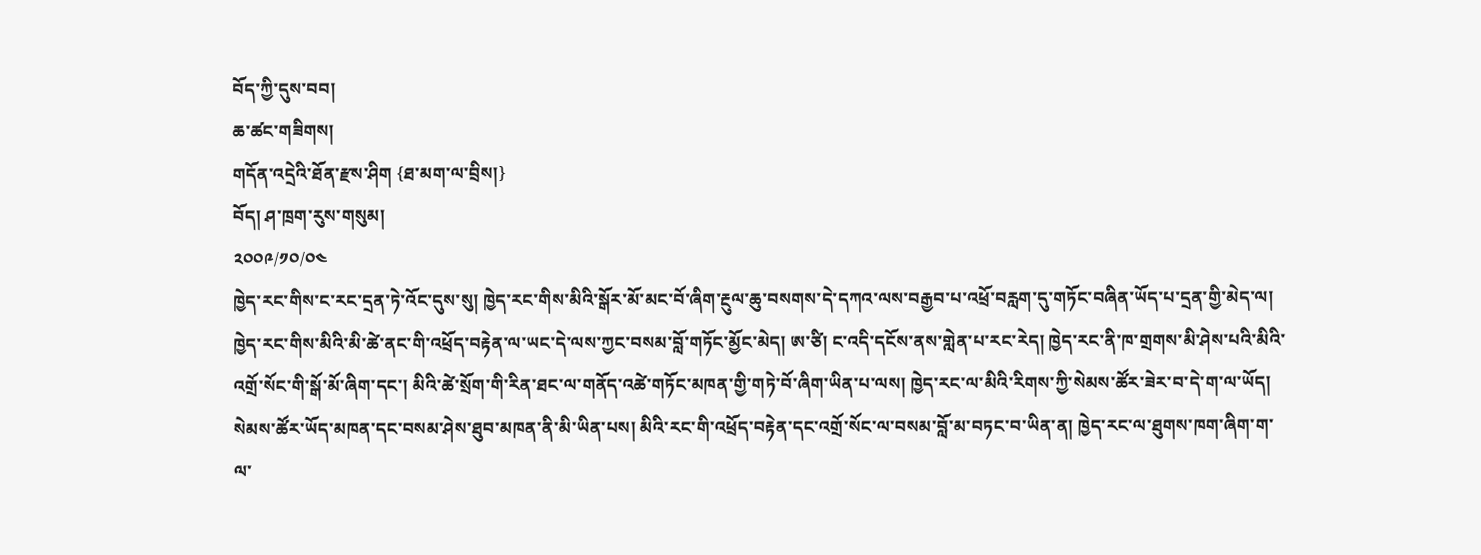བོད་ཀྱི་དུས་བབ།
ཆ་ཚང་གཟིགས།
གདོན་འདྲེའི་ཐོན་རྫས་ཤིག {ཐ་མག་ལ་བྲིས།}
བོད། ཤ་ཁྲག་རུས་གསུམ།
༢༠༠༩/༡༠/༠༤
ཁྱེད་རང་གིས་ང་རང་དྲན་ཏེ་འོང་དུས་སུ། ཁྱེད་རང་གིས་མིའི་སྒོར་མོ་མང་བོ་ཞིག་རྔུལ་ཆུ་བསགས་དེ་དཀའ་ལས་བརྒྱབ་པ་འཕྲོ་བརླག་དུ་གཏོང་བཞིན་ཡོད་པ་དྲན་གྱི་མེད་ལ། ཁྱེད་རང་གིས་མིའི་མི་ཚེ་ནང་གི་འཕྲོད་བརྟེན་ལ་ཡང་དེ་ལས་ཀྱང་བསམ་བློ་གཏོང་མྱོང་མེད། ཨ་ཙི། ང་འདི་དངོས་ནས་གླེན་པ་རང་རེད། ཁྱེད་རང་ནི་ཁ་གྲགས་མི་ཤེས་པའི་མིའི་འགྲོ་སོང་གི་སྒོ་མོ་ཞིག་དང་། མིའི་ཚེ་སྲོག་གི་རིན་ཐང་ལ་གནོད་འཚེ་གཏོང་མཁན་གྱི་གཏེ་བོ་ཞིག་ཡིན་པ་ལས། ཁྱེད་རང་ལ་མིའི་རིགས་ཀྱི་སེམས་ཚོར་ཟེར་བ་དེ་ག་ལ་ཡོད། སེམས་ཚོར་ཡོད་མཁན་དང་བསམ་ཤེས་ཐུབ་མཁན་ནི་མི་ཡིན་པས། མིའི་རང་གི་འཕྲོད་བརྟེན་དང་འགྲོ་སོང་ལ་བསམ་བློ་མ་བཏང་བ་ཡིན་ན། ཁྱེད་རང་ལ་ཐུགས་ཁག་ཞིག་ག་ལ་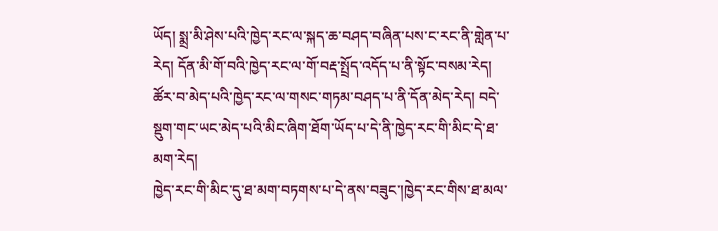ཡོད། སྨྲ་མི་ཤེས་པའི་ཁྱེད་རང་ལ་སྐད་ཆ་བཤད་བཞིན་པས་ང་རང་ནི་གླེན་པ་རེད། དོན་མི་གོ་བའི་ཁྱེད་རང་ལ་གོ་བརྡ་སྤྲོད་འདོད་པ་ནི་སྟོང་བསམ་རེད། ཚོར་བ་མེད་པའི་ཁྱེད་རང་ལ་གསང་གཏམ་བཤད་པ་ནི་དོན་མེད་རེད། བདེ་སྡུག་གང་ཡང་མེད་པའི་མིང་ཞིག་ཐོག་ཡོད་པ་དེ་ནི་ཁྱེད་རང་གི་མིང་དེ་ཐ་མག་རེད།
ཁྱེད་རང་གི་མིང་དུ་ཐ་མག་བཏགས་པ་དེ་ནས་བཟུང་།ཁྱེད་རང་གིས་ཐ་མལ་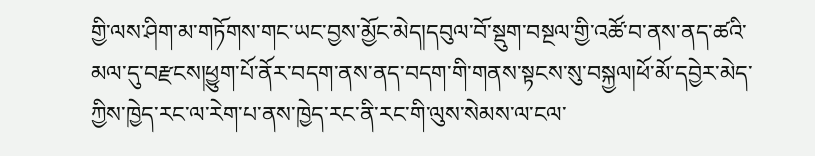གྱི་ལས་ཤིག་མ་གཏོགས་གང་ཡང་བྱས་མྱོང་མེད།དབུལ་བོ་སྡུག་བསྔལ་གྱི་འཚོ་བ་ནས་ནད་ཚའི་མལ་དུ་བརྫངས།ཕྱུག་པོ་ནོར་བདག་ནས་ནད་བདག་གི་གནས་སྟངས་སུ་བསྐྱལ།ཕོ་མོ་དབྱེར་མེད་ཀྱིས་ཁྱེད་རང་ལ་རེག་པ་ནས་ཁྱེད་རང་ནི་རང་གི་ལུས་སེམས་ལ་ངལ་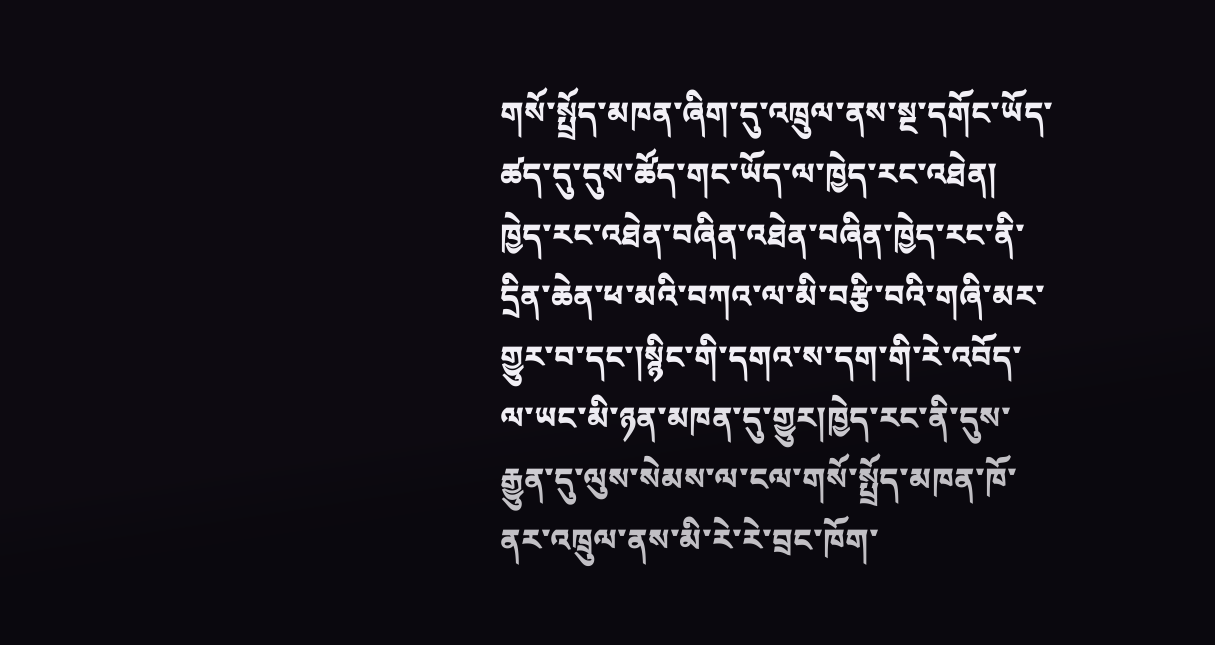གསོ་སྤྲོད་མཁན་ཞིག་དུ་འཁྲུལ་ནས་སྔ་དགོང་ཡོད་ཚད་དུ་དུས་ཚོད་གང་ཡོད་ལ་ཁྱེད་རང་འཐེན། ཁྱེད་རང་འཐེན་བཞིན་འཐེན་བཞིན་ཁྱེད་རང་ནི་དྲིན་ཆེན་ཕ་མའི་བཀའ་ལ་མི་བརྩི་བའི་གཞི་མར་གྱུར་བ་དང་།སྙིང་གི་དགའ་ས་དག་གི་རེ་འབོད་ལ་ཡང་མི་ཉན་མཁན་དུ་གྱུར།ཁྱེད་རང་ནི་དུས་རྒྱུན་དུ་ལུས་སེམས་ལ་ངལ་གསོ་སྤྲོད་མཁན་ཁོ་ནར་འཁྲུལ་ནས་མི་རེ་རེ་བྲང་ཁོག་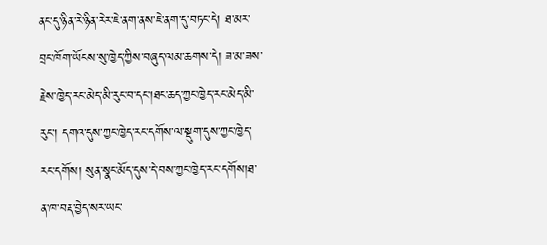ནང་དུ་ཉིན་རེ་ཉིན་རེར་ཇེ་ནག་ནས་ཇེ་ནག་དུ་བཏང་དེ། ཐ་མར་བྲང་ཁོག་ཡོངས་སུ་ཁྱེད་ཀྱིས་བཞུད་ལམ་ཆགས་དེ། ཟ་མ་ཟས་རྗེས་ཁྱེད་རང་མེད་མི་རུང་བ་དང་།ཐང་ཆད་ཀྱང་ཁྱེད་རང་མེད་མི་རུང་། དགའ་དུས་ཀྱང་ཁྱེད་རང་དགོས་ལ་སྡུག་དུས་ཀྱང་ཁྱེད་རང་དགོས། སུན་སྣང་མོད་དུས་དེ་བས་ཀྱང་ཁྱེད་རང་དགོས།ཐ་ན་ཁ་བརྡ་བྱེད་སར་ཡང་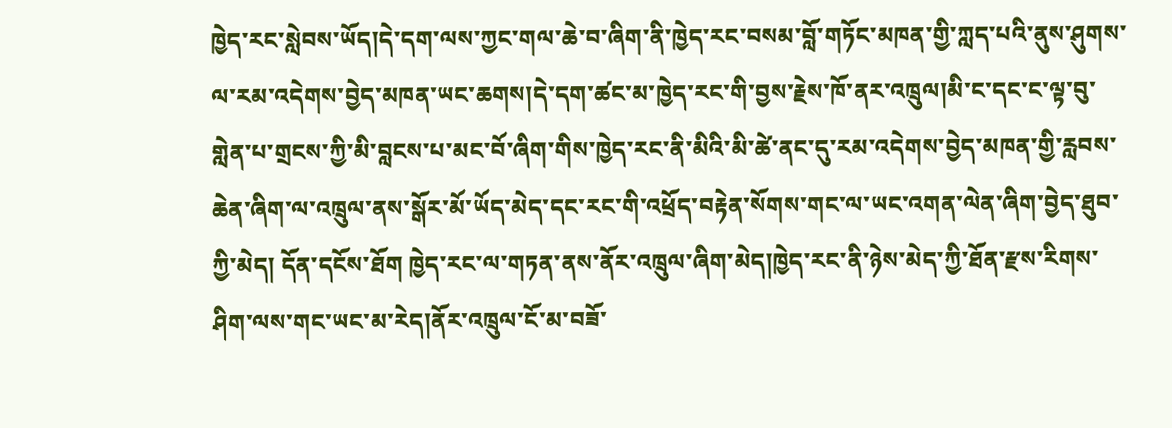ཁྱེད་རང་སླེབས་ཡོད།དེ་དག་ལས་ཀྱང་གལ་ཆེ་བ་ཞིག་ནི་ཁྱེད་རང་བསམ་བློ་གཏོང་མཁན་གྱི་ཀླད་པའི་ནུས་ཤུགས་ལ་རམ་འདེགས་བྱེད་མཁན་ཡང་ཆགས།དེ་དག་ཚང་མ་ཁྱེད་རང་གི་བྱས་རྗེས་ཁོ་ནར་འཁྲུལ།མི་ང་དང་ང་ལྟ་བུ་གླེན་པ་གྲངས་ཀྱི་མི་བླངས་པ་མང་བོ་ཞིག་གིས་ཁྱེད་རང་ནི་མིའི་མི་ཚེ་ནང་དུ་རམ་འདེགས་བྱེད་མཁན་གྱི་རླབས་ཆེན་ཞིག་ལ་འཁྲུལ་ནས་སྒོར་མོ་ཡོད་མེད་དང་རང་གི་འཕྲོད་བརྟེན་སོགས་གང་ལ་ཡང་འགན་ལེན་ཞིག་བྱེད་ཐུབ་ཀྱི་མེད། དོན་དངོས་ཐོག ཁྱེད་རང་ལ་གཏན་ནས་ནོར་འཁྲུལ་ཞིག་མེད།ཁྱེད་རང་ནི་ཉེས་མེད་ཀྱི་ཐོན་རྫས་རིགས་ཤིག་ལས་གང་ཡང་མ་རེད།ནོར་འཁྲུལ་ངོ་མ་བཟོ་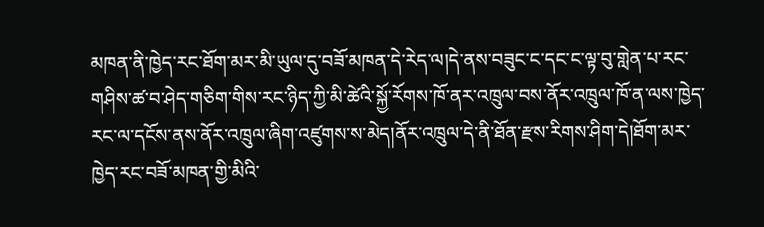མཁན་ནི་ཁྱེད་རང་ཐོག་མར་མི་ཡུལ་དུ་བཟོ་མཁན་དེ་རེད་ལ།དེ་ནས་བཟུང་ང་དང་ང་ལྟ་བུ་གླེན་པ་རང་གཤིས་ཚ་བ་ཤེད་གཅིག་གིས་རང་ཉིད་ཀྱི་མི་ཚེའི་སྐྱོ་རོགས་ཁོ་ནར་འཁྲུལ་བས་ནོར་འཁྲུལ་ཁོ་ན་ལས་ཁྱེད་རང་ལ་དངོས་ནས་ནོར་འཁྲུལ་ཞིག་འཛུགས་ས་མེད།ནོར་འཁྲུལ་དེ་ནི་ཐོན་རྫས་རིགས་ཤིག་དེ།ཐོག་མར་ཁྱེད་རང་བཟོ་མཁན་གྱི་མིའི་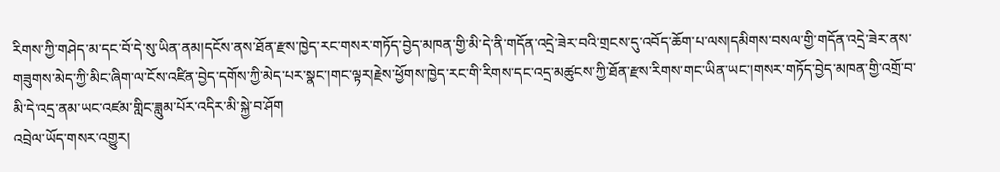རིགས་ཀྱི་གཤེད་མ་དང་བོ་དེ་སུ་ཡིན་ནམ།དངོས་ནས་ཐོན་རྫས་ཁྱེད་རང་གསར་གཏོད་བྱེད་མཁན་གྱི་མི་དེ་ནི་གདོན་འདྲེ་ཟེར་བའི་གྲངས་དུ་འབོད་ཆོག་པ་ལས།དམིགས་བསལ་གྱི་གདོན་འདྲེ་ཟེར་ནས་གཟུགས་མེད་ཀྱི་མིང་ཞིག་ལ་ངོས་འཛིན་བྱེད་དགོས་ཀྱི་མེད་པར་སྣང་།གང་ལྟར།རྗེས་ཕྱོགས་ཁྱེད་རང་གི་རིགས་དང་འདྲ་མཚུངས་ཀྱི་ཐོན་རྫས་རིགས་གང་ཡིན་ཡང་།གསར་གཏོད་བྱེད་མཁན་གྱི་འགྲོ་བ་མི་དེ་འདྲ་ནམ་ཡང་འཛམ་གླིང་ཟླུམ་པོར་འདིར་མི་སྐྱེ་བ་ཤོག
འབྲེལ་ཡོད་གསར་འགྱུར།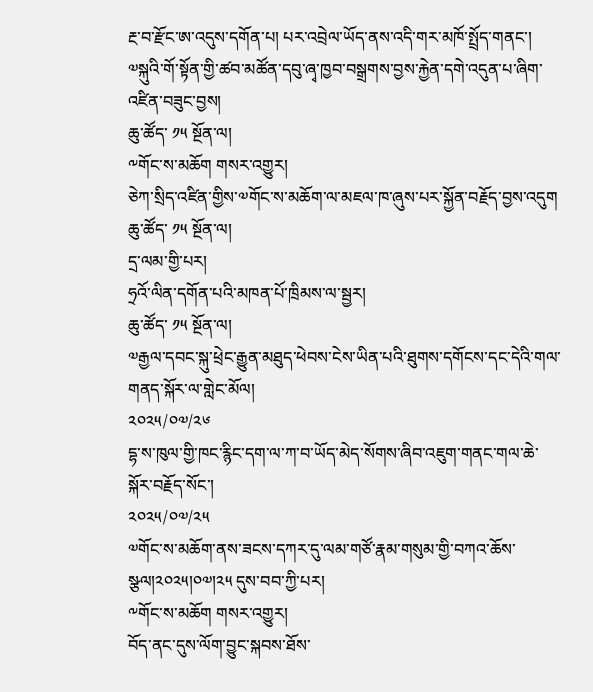རྔ་བ་རྫོང་ཨ་འདུས་དགོན་པ། པར་འབྲེལ་ཡོད་ནས་འདི་གར་མཁོ་སྤྲོད་གནང་།
༧སྐུའི་གོ་སྟོན་གྱི་ཚབ་མཚོན་དབུ་ཞྭ་ཁྱབ་བསྒྲགས་བྱས་རྐྱེན་དགེ་འདུན་པ་ཞིག་འཛིན་བཟུང་བྱས།
ཆུ་ཚོད་ ༡༥ སྔོན་ལ།
༸གོང་ས་མཆོག གསར་འགྱུར།
ཅེཀ་སྲིད་འཛིན་གྱིས་༧གོང་ས་མཆོག་ལ་མཇལ་ཁ་ཞུས་པར་སྐྱོན་བརྗོད་བྱས་འདུག
ཆུ་ཚོད་ ༡༥ སྔོན་ལ།
དྲ་ལམ་གྱི་པར།
ཧྲའོ་ལིན་དགོན་པའི་མཁན་པོ་ཁྲིམས་ལ་སྦྱར།
ཆུ་ཚོད་ ༡༥ སྔོན་ལ།
༧རྒྱལ་དབང་སྐུ་ཕྲེང་རྒྱུན་མཐུད་ཕེབས་ངེས་ཡིན་པའི་ཐུགས་དགོངས་དང་དེའི་གལ་གནད་སྐོར་ལ་གླེང་མོལ།
༢༠༢༥/༠༧/༢༦
དྷ་ས་ཁུལ་གྱི་ཁང་རྙིང་དག་ལ་ཀ་བ་ཡོད་མེད་སོགས་ཞིབ་འཇུག་གནང་གལ་ཆེ་སྐོར་བརྗོད་སོང་།
༢༠༢༥/༠༧/༢༥
༧གོང་ས་མཆོག་ནས་ཟངས་དཀར་དུ་ལམ་གཙོ་རྣམ་གསུམ་གྱི་བཀའ་ཆོས་སྩལ།༢༠༢༥།༠༧།༢༥ དུས་བབ་ཀྱི་པར།
༸གོང་ས་མཆོག གསར་འགྱུར།
བོད་ནང་དུས་ལོག་བྱུང་སྐབས་ཐོས་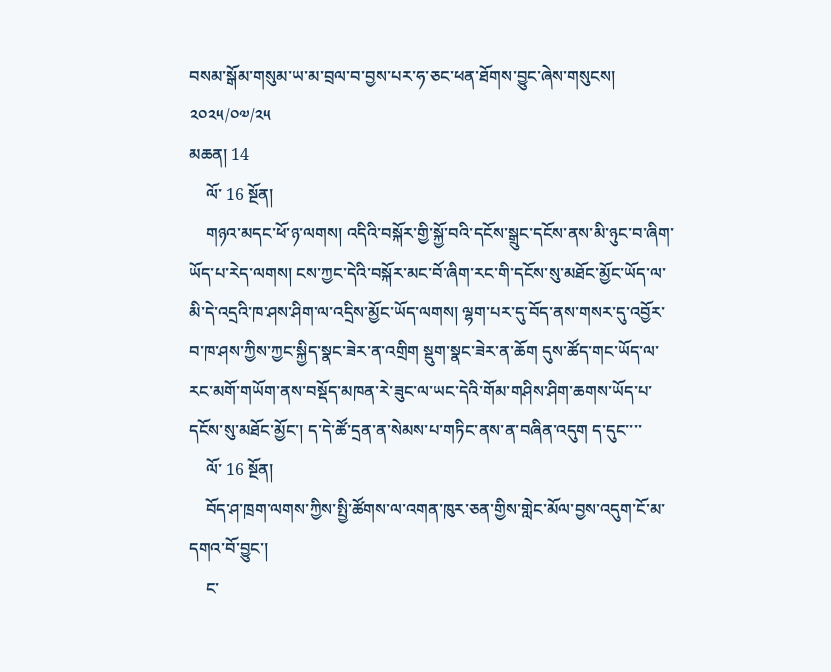བསམ་སྒོམ་གསུམ་ཡ་མ་བྲལ་བ་བྱས་པར་ཧ་ཅང་ཕན་ཐོགས་བྱུང་ཞེས་གསུངས།
༢༠༢༥/༠༧/༢༥
མཆན། 14
    ལོ་ 16 སྔོན།
    གཉའ་མདང་ཕོ་ཉ་ལགས། འདིའི་བསྐོར་གྱི་སྐྱོ་བའི་དངོས་སྒྲུང་དངོས་ནས་མི་ཉུང་བ་ཞིག་ཡོད་པ་རེད་ལགས། ངས་ཀྱང་དེའི་བསྐོར་མང་བོ་ཞིག་རང་གི་དངོས་སུ་མཐོང་མྱོང་ཡོད་ལ་མི་དེ་འདྲའི་ཁ་ཤས་ཤིག་ལ་འདྲིས་མྱོང་ཡོད་ལགས། ལྷག་པར་དུ་བོད་ནས་གསར་དུ་འབྱོར་བ་ཁ་ཤས་ཀྱིས་ཀྱང་སྐྱིད་སྣང་ཟེར་ན་འགྲིག སྡུག་སྣང་ཟེར་ན་ཆོག དུས་ཚོད་གང་ཡོད་ལ་རང་མགོ་གཡོག་ནས་བསྡོད་མཁན་རེ་ཟུང་ལ་ཡང་དེའི་གོམ་གཤིས་ཤིག་ཆགས་ཡོད་པ་དངོས་སུ་མཐོང་མྱོང་། ད་དེ་ཚོ་དྲན་ན་སེམས་པ་གཏིང་ནས་ན་བཞིན་འདུག ད་དུང་་་་
    ལོ་ 16 སྔོན།
    བོད་ཤ་ཁྲག་ལགས་ཀྱིས་སྤྱི་ཚོགས་ལ་འགན་ཁུར་ཅན་གྱིས་གླེང་མོལ་བྱས་འདུག་ངོ་མ་དགའ་བོ་བྱུང་།
    ང་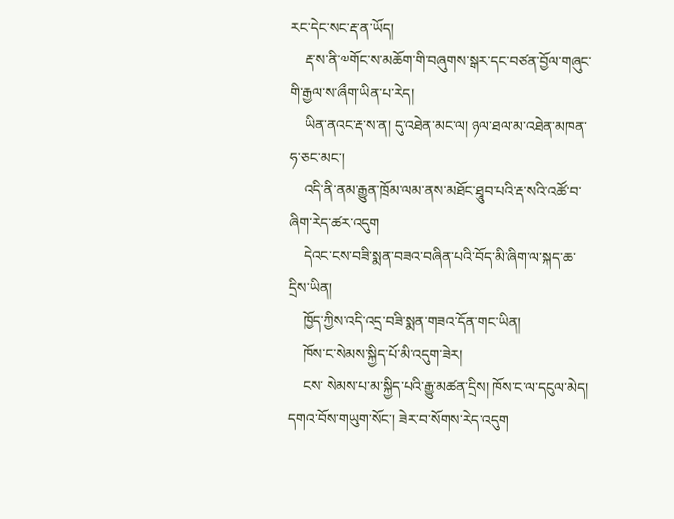རང་དེང་སང་རྡ་ན་ཡོད།
    རྡ་ས་ནི་༧གོང་ས་མཆོག་གི་བཞུགས་སྒར་དང་བཙན་བྱོལ་གཞུང་གི་རྒྱལ་ས་ཞྀག་ཡིན་པ་རེད།
    ཡིན་ནའང་རྡ་ས་ན། དུ་འཐེན་མང་ལ། ཉལ་ཐལ་མ་འཐེན་མཁན་ཧ་ཅང་མང་།
    འདི་ནི་ནམ་རྒྱུན་ཁྲོམ་ལམ་ནས་མཐོང་ཐཱུབ་པའི་རྡ་སའི་འཚོ་བ་ཞིག་རེད་ཚར་འདུག
    དེའང་ངས་བཟི་སྨན་བཟའ་བཞིན་པའི་བོད་མི་ཞིག་ལ་སྐད་ཆ་དྲིས་ཡིན།
    ཁྱོད་ཀྱིས་འདི་འདྲ་བཟི་སྨན་གཟའ་དོན་གང་ཡིན།
    ཁོས་ང་སེམས་སྐྱིད་པོ་མི་འདུག་ཟེར།
    ངས་ སེམས་པ་མ་སྐྱིད་པའི་རྒྱུ་མཚན་དྲིས། ཁོས་ང་ལ་དངུལ་མེད། དགའ་བོས་གཡུག་སོང་། ཟེར་བ་སོགས་རེད་འདུག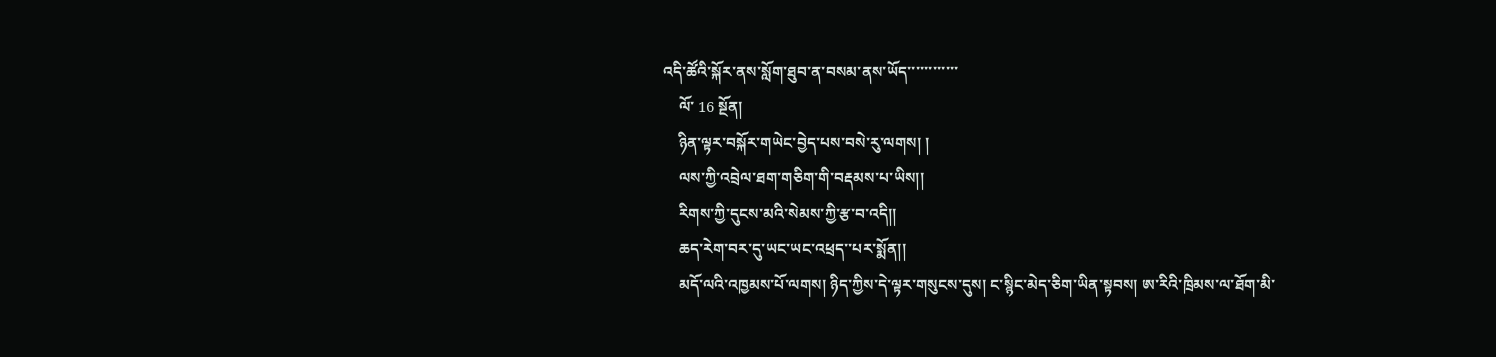འདི་ཚོའི་སྐོར་ནས་སློག་ཐུབ་ན་བསམ་ནས་ཡོད་་་་་་་་་་་་
    ལོ་ 16 སྔོན།
    ཉིན་ལྟར་བསྐོར་གཡེང་བྱེད་པས་བསེ་རུ་ལགས། །
    ལས་ཀྱི་འབྲེལ་ཐག་གཅིག་གི་བརྡམས་པ་ཡིས།།
    རིགས་ཀྱི་དུངས་མའི་སེམས་ཀྱི་རྩ་བ་འདི།།
    ཆད་རེག་བར་དུ་ཡང་ཡང་འཕྲད་་པར་སྨོན།།
    མདོ་ལའི་འཁྱམས་པོ་ལགས། ཉིད་ཀྱིས་དེ་ལྟར་གསུངས་དུས། ང་སྙིང་མེད་ཅིག་ཡིན་སྟབས། ཨ་རིའི་ཁྲིམས་ལ་ཐོག་མི་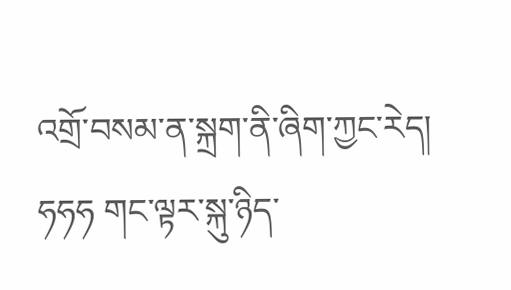འགྲོ་བསམ་ན་སྐྲག་ནི་ཞིག་ཀྱང་རེད། ཧཧཧ གང་ལྟར་སྐུ་ཉིད་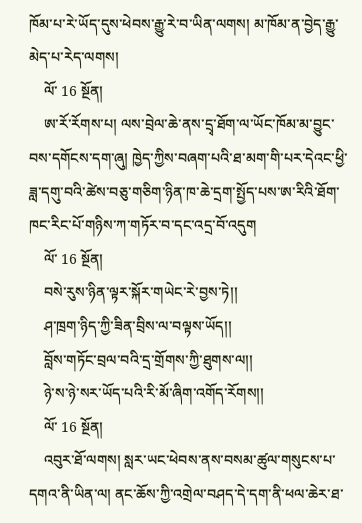ཁོམ་པ་རེ་ཡོད་དུས་ཕེབས་རྒྱུ་རེ་བ་ཡིན་ལགས། མ་ཁོམ་ན་བྱེད་རྒྱུ་མེད་པ་རེད་ལགས།
    ལོ་ 16 སྔོན།
    ཨ་རོ་རོགས་པ། ལས་བྲེལ་ཆེ་ནས་དྲྭ་ཐོག་ལ་ཡོང་ཁོམ་མ་བྱུང་བས་དགོངས་དག་ཞུ། ཁྱེད་ཀྱིས་བཞག་པའི་ཐ་མག་གི་པར་དེའང་ཕྱི་ཟླ་དགུ་བའི་ཚེས་བཅུ་གཅིག་ཉིན་ཁ་ཆེ་དྲག་སྤྱོད་པས་ཨ་རིའི་ཐོག་ཁང་རིང་པོ་གཉིས་ཀ་གཏོར་བ་དང་འདྲ་བོ་འདུག
    ལོ་ 16 སྔོན།
    བསེ་རུས་ཉིན་ལྟར་སྐོར་གཡེང་རེ་བྱས་ཏེ།།
    ཤ་ཁྲག་ཉིད་ཀྱི་ཟིན་བྲིས་ལ་བལྟས་ཡོད།།
    བློས་གཏོང་བྲལ་བའི་དྲ་གྲོགས་ཀྱི་ཐུགས་ལ།།
    ཉེ་ས་ཉེ་སར་ཡོད་པའི་རི་མོ་ཞིག་འགོད་རོགས།།
    ལོ་ 16 སྔོན།
    འབུར་ཐོ་ལགས། སླར་ཡང་ཕེབས་ནས་བསམ་ཚུལ་གསུངས་པ་དགའ་ནི་ཡིན་ལ། ནང་ཆོས་ཀྱི་འགྲེལ་བཤད་དེ་དག་ནི་ཕལ་ཆེར་ཐ་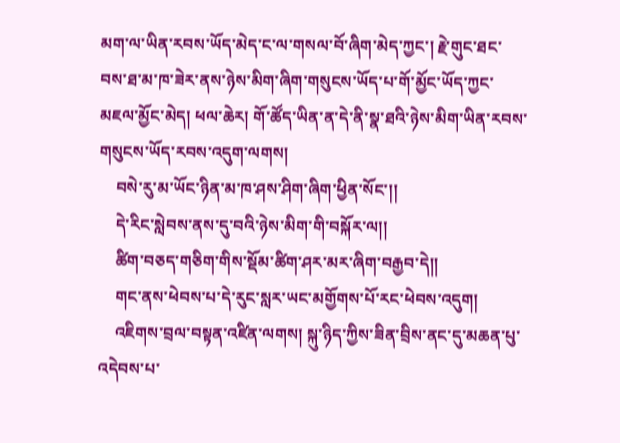མག་ལ་ཡིན་རབས་ཡོད་མེད་ང་ལ་གསལ་བོ་ཞིག་མེད་ཀྱང་། རྗེ་གུང་ཐང་བས་ཐ་མ་ཁ་ཟེར་ནས་ཉེས་མིག་ཞིག་གསུངས་ཡོད་པ་གོ་མྱོང་ཡོད་ཀྱང་མཇལ་མྱོང་མེད། ཕལ་ཆེར། གོ་ཚོད་ཡིན་ན་དེ་ནི་སྣ་ཐའི་ཉེས་མིག་ཡིན་རབས་གསུངས་ཡོད་རབས་འདུག་ལགས།
    བསེ་རུ་མ་ཡོང་ཉིན་མ་ཁ་ཤས་ཤིག་ཞིག་ཕྱིན་སོང་།།
    དེ་རིང་སླེབས་ནས་དུ་བའི་ཉེས་མིག་གི་བསྐོར་ལ།།
    ཚིག་བཅད་གཅིག་གིས་སྡོམ་ཚིག་ཤར་མར་ཞིག་བརྒྱབ་དེ།།
    གང་ནས་ཕེབས་པ་དེ་རུང་སླར་ཡང་མགྱོགས་པོ་རང་ཕེབས་འདུག།
    འཇིགས་བྲལ་བསྟན་འཛིན་ལགས། སྐུ་ཉིད་ཀྱིས་ཟིན་བྲིས་ནང་དུ་མཆན་པུ་འདེབས་པ་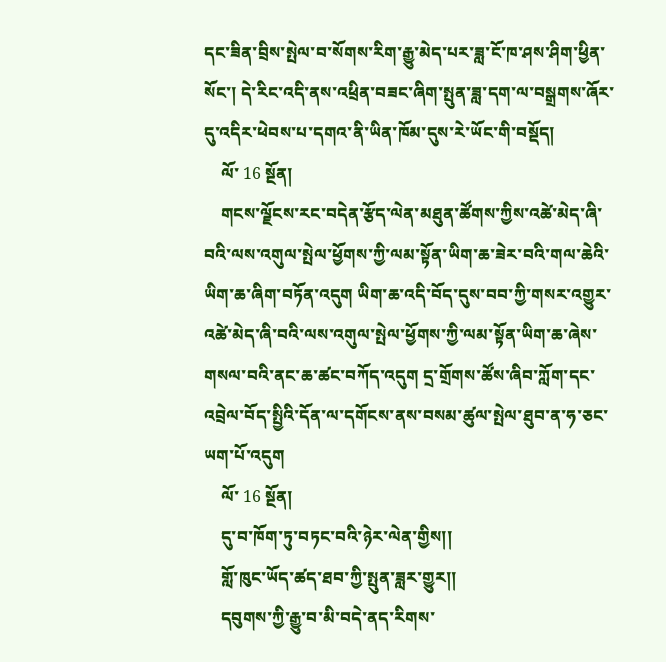དང་ཟིན་བྲིས་སྤེལ་བ་སོགས་རིག་རྒྱུ་མེད་པར་ཟླ་ངོ་ཁ་ཤས་ཤིག་ཕྱིན་སོང་། དེ་རིང་འདི་ནས་འཕྲིན་བཟང་ཞིག་སྤུན་ཟླ་དག་ལ་བསྒྲགས་ཞོར་དུ་འདིར་ཕེབས་པ་དགའ་ནི་ཡིན་ཁོམ་དུས་རེ་ཡོང་གི་བསྡོད།
    ལོ་ 16 སྔོན།
    གངས་ལྗོངས་རང་བདེན་རྩོད་ལེན་མཐུན་ཚོགས་ཀྱིས་འཚེ་མེད་ཞི་བའི་ལས་འགུལ་སྤེལ་ཕྱོགས་ཀྱི་ལམ་སྟོན་ཡིག་ཆ་ཟེར་བའི་གལ་ཆེའི་ཡིག་ཆ་ཞིག་བཏོན་འདུག ཡིག་ཆ་འདི་བོད་དུས་བབ་ཀྱི་གསར་འགྱུར་འཚེ་མེད་ཞི་བའི་ལས་འགུལ་སྤེལ་ཕྱོགས་ཀྱི་ལམ་སྟོན་ཡིག་ཆ་ཞེས་གསལ་བའི་ནང་ཆ་ཚང་བཀོད་འདུག དྲ་གྲོགས་ཚོས་ཞིབ་ཀློག་དང་འབྲེལ་བོད་སྤྱིའི་དོན་ལ་དགོངས་ནས་བསམ་ཚུལ་སྤེལ་ཐུབ་ན་ཧ་ཅང་ཡག་པོ་འདུག
    ལོ་ 16 སྔོན།
    དུ་བ་ཁོག་ཏུ་བཏང་བའི་ཉེར་ལེན་གྱིས།།
    གློ་ཁུང་ཡོད་ཚད་ཐབ་ཀྱི་སྤུན་ཟླར་གྱུར།།
    དབུགས་ཀྱི་རྒྱུ་བ་མི་བདེ་ནད་རིགས་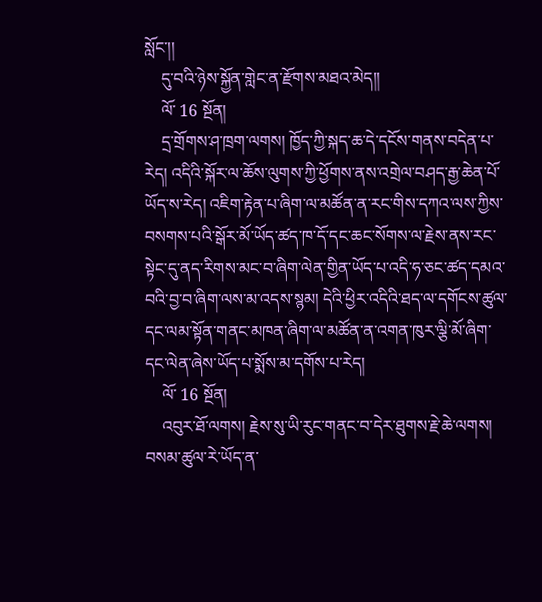སློང་།།
    དུ་བའི་ཉེས་སྐྱོན་གླེང་ན་རྫོགས་མཐའ་མེད།།
    ལོ་ 16 སྔོན།
    དྲ་གྲོགས་ཤ་ཁྲག་ལགས། ཁྱོད་ཀྱི་སྐད་ཆ་དེ་དངོས་གནས་བདེན་པ་རེད། འདིའི་སྐོར་ལ་ཆོས་ལུགས་ཀྱི་ཕྱོགས་ནས་འགྲེལ་བཤད་རྒྱ་ཆེན་པོ་ཡོད་ས་རེད། འཇིག་རྟེན་པ་ཞིག་ལ་མཚོན་ན་རང་གིས་དཀའ་ལས་ཀྱིས་བསགས་པའི་སྒོར་མོ་ཡོད་ཚད་ཁ་དོ་དང་ཆང་སོགས་ལ་རྗེས་ནས་རང་སྟེང་དུ་ནད་རིགས་མང་བ་ཞིག་ལེན་གྱིན་ཡོད་པ་འདི་ཧ་ཅང་ཚད་དམའ་བའི་བྱ་བ་ཞིག་ལས་མ་འདས་སྙམ། དེའི་ཕྱིར་འདིའི་ཐད་ལ་དགོངས་ཚུལ་དང་ལམ་སྟོན་གནང་མཁན་ཞིག་ལ་མཚོན་ན་འགན་ཁུར་ལྕི་མོ་ཞིག་དང་ལེན་ཞེས་ཡོད་པ་སྨོས་མ་དགོས་པ་རེད།
    ལོ་ 16 སྔོན།
    འབུར་ཐོ་ལགས། རྗེས་སུ་ཡི་རུང་གནང་བ་དེར་ཐུགས་རྗེ་ཆེ་ལགས། བསམ་ཚུལ་རེ་ཡོད་ན་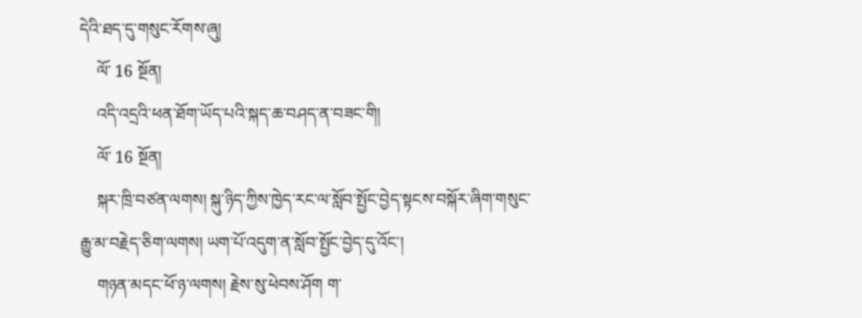དེའི་ཐད་དུ་གསུང་རོགས་ཞུ།
    ལོ་ 16 སྔོན།
    འདི་འདྲའི་ཕན་ཐོག་ཡོད་པའི་སྐད་ཆ་བཤད་ན་བཟང་གི།
    ལོ་ 16 སྔོན།
    སྐར་ཁྲི་བཙན་ལགས། སྐུ་ཉིད་ཀྱིས་ཁྱེད་རང་ལ་སློབ་སྤྱོང་བྱེད་སྟངས་བསྐོར་ཞིག་གསུང་རྒྱུ་མ་བརྗེད་ཅིག་ལགས། ཡག་པོ་འདུག་ན་སློབ་སྤྱོང་བྱེད་དུ་འོང་།
    གཉན་མདང་ཕོ་ཉ་ལགས། རྗེས་སུ་ཕེབས་ཤོག ག་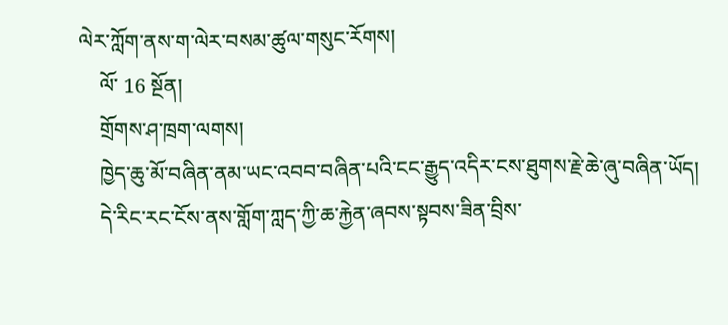ལེར་ཀློག་ནས་ག་ལེར་བསམ་ཚུལ་གསུང་རོགས།
    ལོ་ 16 སྔོན།
    གྲོགས་ཤ་ཁྲག་ལགས།
    ཁྱེད་ཆུ་མོ་བཞིན་ནམ་ཡང་འབབ་བཞིན་པའི་ངང་རྒྱུད་འདིར་ངས་ཐུགས་རྗེ་ཆེ་ཞུ་བཞིན་ཡོད།
    དེ་རིང་རང་ངོས་ནས་གློག་ཀླད་ཀྱི་ཆ་རྐྱེན་ཞབས་སྟབས་ཟིན་བྲིས་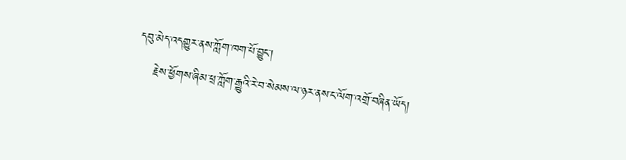དབུ་མེད་འདགྱུར་ནས་ཀློག་ཁག་པོ་བྱུང་།
    རྗེས་ཕྱོགས་ཞིམ་ཕྲ་ཀློག་རྒྱུའི་རེ་བ་སེམས་ལ་ཉར་ནས་ང་ལོག་འགྲོ་བཞིན་ཡོད།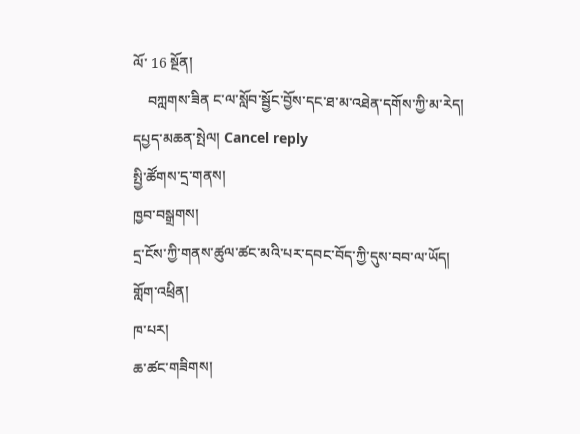ལོ་ 16 སྔོན།
    བཀླགས་ཟིན ང་ལ་སློབ་སྦྱོང་བྱོས་དང་ཐ་མ་འཐེན་དགོས་ཀྱི་མ་རེད།
དཔྱད་མཆན་སྤེལ། Cancel reply
སྤྱི་ཚོགས་དྲ་གནས།
ཁྱབ་བསྒྲགས།
དྲ་ངོས་ཀྱི་གནས་ཚུལ་ཚང་མའི་པར་དབང་བོད་ཀྱི་དུས་བབ་ལ་ཡོད།
གློག་འཕྲིན།
ཁ་པར།
ཆ་ཚང་གཟིགས།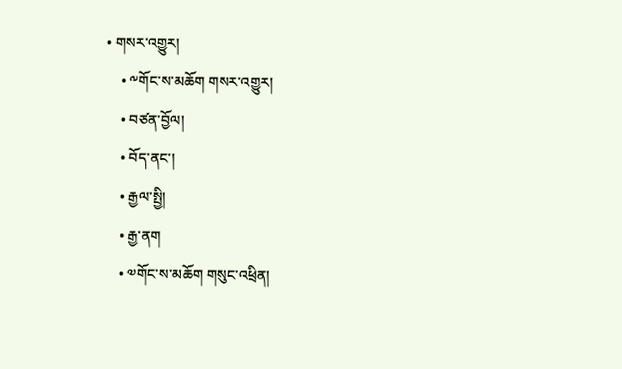• གསར་འགྱུར།
    • ༸གོང་ས་མཆོག གསར་འགྱུར།
    • བཙན་བྱོལ།
    • བོད་ནང་།
    • རྒྱལ་སྤྱི།
    • རྒྱ་ནག
    • ༧གོང་ས་མཆོག གསུང་འཕྲིན།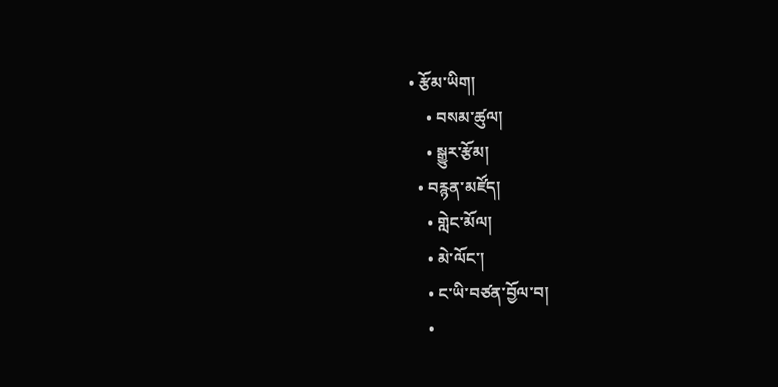• རྩོམ་ཡིག།
    • བསམ་ཚུལ།
    • སྒྱུར་རྩོམ།
  • བརྙན་མཛོད།
    • གླེང་མོལ།
    • མེ་ལོང་།
    • ང་ཡི་བཙན་བྱོལ་བ།
    •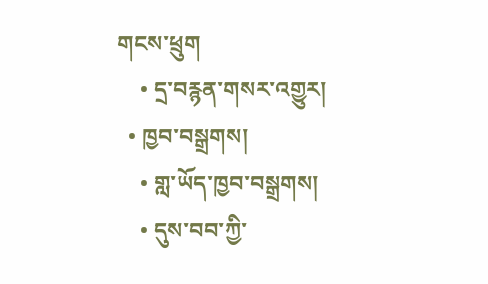གངས་ཕྲུག
    • དྲ་བརྙན་གསར་འགྱུར།
  • ཁྱབ་བསྒྲགས།
    • གླ་ཡོད་ཁྱབ་བསྒྲགས།
    • དུས་བབ་ཀྱི་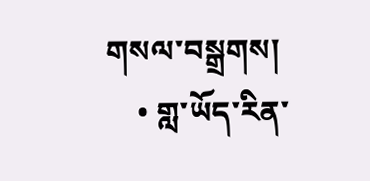གསལ་བསྒྲགས།
    • གླ་ཡོད་རིན་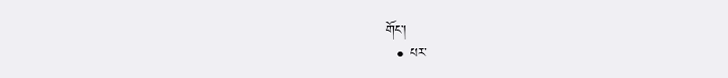གོང་།
  • པར་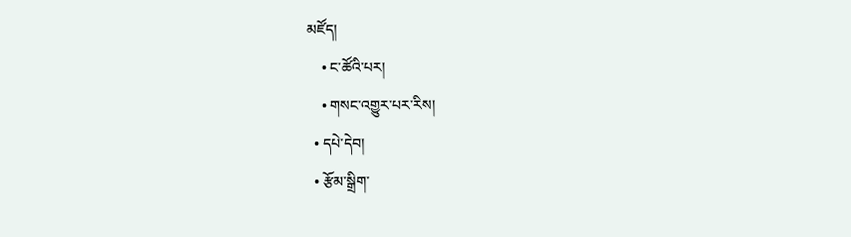མཛོད།
    • ང་ཚོའི་པར།
    • གསང་འགྱུར་པར་རིས།
  • དཔེ་དེབ།
  • རྩོམ་སྒྲིག་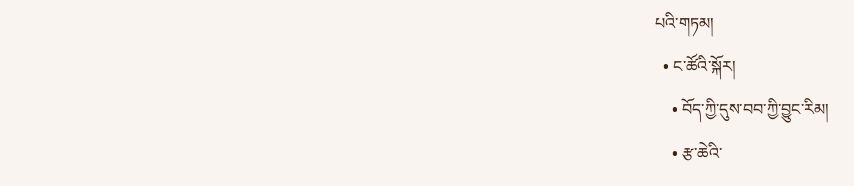པའི་གཏམ།
  • ང་ཚོའི་སྐོར།
    • བོད་ཀྱི་དུས་བབ་ཀྱི་བྱུང་རིམ།
    • རྩ་ཆེའི་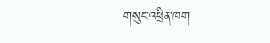གསུང་འཕྲིན་ཁག